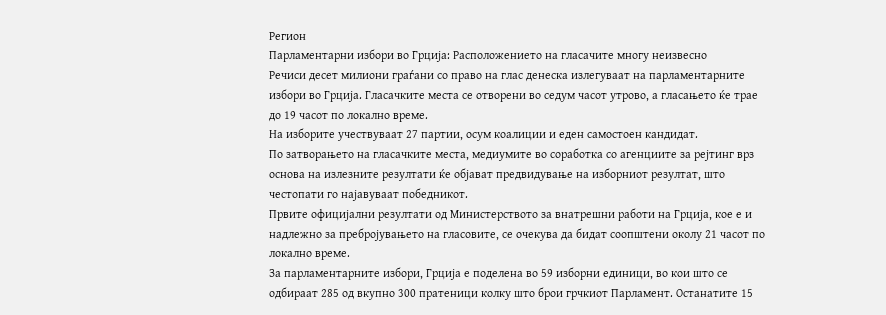Регион
Парламентарни избори во Грција: Расположението на гласачите многу неизвесно
Речиси десет милиони граѓани со право на глас денеска излегуваат на парламентарните избори во Грција. Гласачките места се отворени во седум часот утрово, а гласањето ќе трае до 19 часот по локално време.
На изборите учествуваат 27 партии, осум коалиции и еден самостоен кандидат.
По затворањето на гласачките места, медиумите во соработка со агенциите за рејтинг врз основа на излезните резултати ќе објават предвидување на изборниот резултат, што честопати го најавуваат победникот.
Првите официјални резултати од Министерството за внатрешни работи на Грција, кое е и надлежно за пребројувањето на гласовите, се очекува да бидат соопштени околу 21 часот по локално време.
За парламентарните избори, Грција е поделена во 59 изборни единици, во кои што се одбираат 285 од вкупно 300 пратеници колку што брои грчкиот Парламент. Останатите 15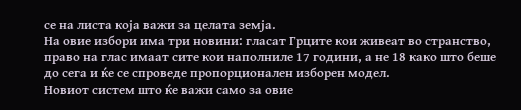се на листа која важи за целата земја.
На овие избори има три новини: гласат Грците кои живеат во странство, право на глас имаат сите кои наполниле 17 години, а не 18 како што беше до сега и ќе се спроведе пропорционален изборен модел.
Новиот систем што ќе важи само за овие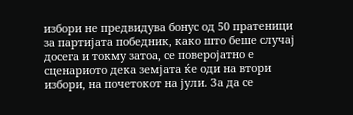избори не предвидува бонус од 50 пратеници за партијата победник, како што беше случај досега и токму затоа, се поверојатно е сценариото дека земјата ќе оди на втори избори, на почетокот на јули. За да се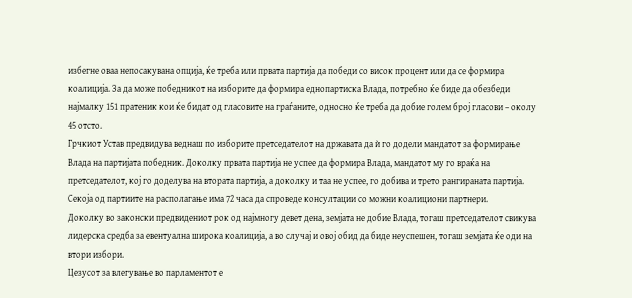избегне оваа непосакувана опција, ќе треба или првата партија да победи со висок процент или да се формира коалиција. За да може победникот на изборите да формира еднопартиска Влада, потребно ќе биде да обезбеди најмалку 151 пратеник кои ќе бидат од гласовите на граѓаните, односно ќе треба да добие голем број гласови – околу 45 отсто.
Грчкиот Устав предвидува веднаш по изборите претседателот на државата да ѝ го додели мандатот за формирање Влада на партијата победник. Доколку првата партија не успее да формира Влада, мандатот му го враќа на претседателот, кој го доделува на втората партија, а доколку и таа не успее, го добива и трето рангираната партија. Секоја од партиите на располагање има 72 часа да спроведе консултации со можни коалициони партнери.
Доколку во законски предвидениот рок од најмногу девет дена, земјата не добие Влада, тогаш претседателот свикува лидерска средба за евентуална широка коалиција, а во случај и овој обид да биде неуспешен, тогаш земјата ќе оди на втори избори.
Цезусот за влегување во парламентот е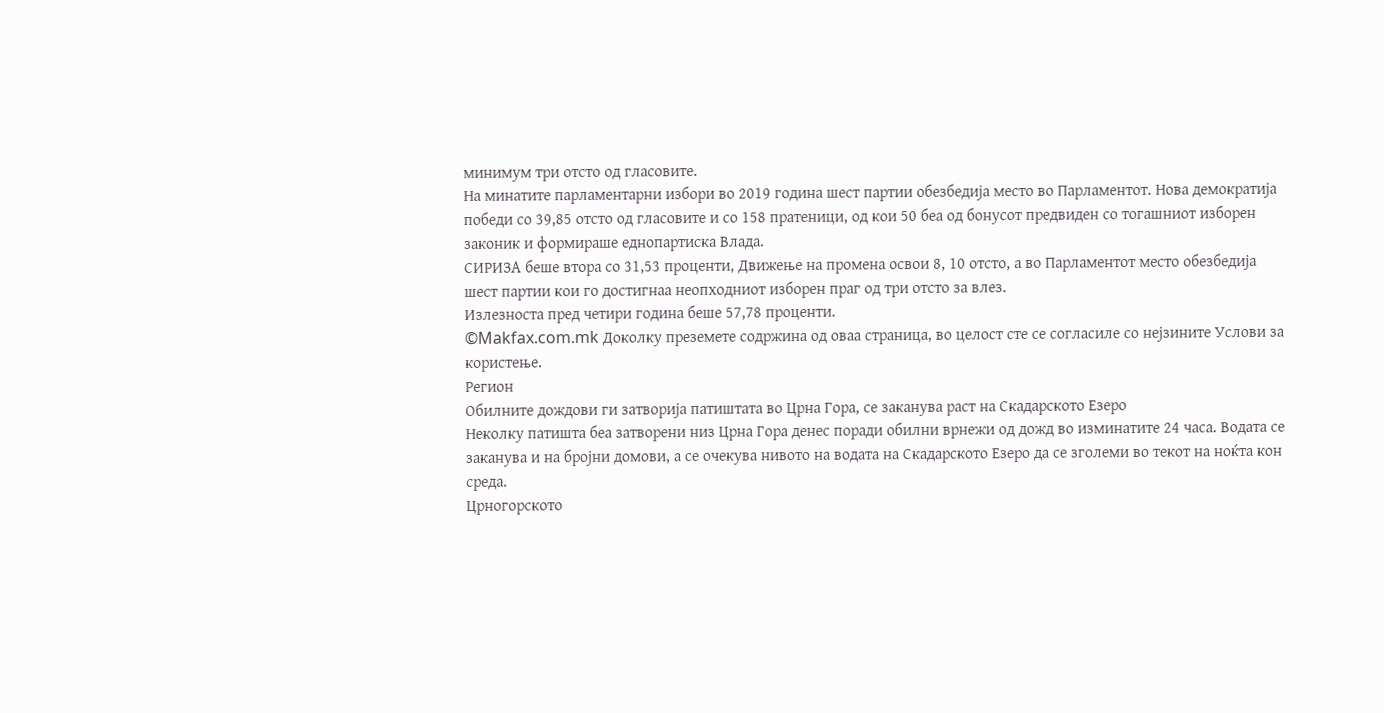минимум три отсто од гласовите.
На минатите парламентарни избори во 2019 година шест партии обезбедија место во Парламентот. Нова демократија победи со 39,85 отсто од гласовите и со 158 пратеници, од кои 50 беа од бонусот предвиден со тогашниот изборен законик и формираше еднопартиска Влада.
СИРИЗА беше втора со 31,53 проценти, Движење на промена освои 8, 10 отсто, а во Парламентот место обезбедија шест партии кои го достигнаа неопходниот изборен праг од три отсто за влез.
Излезноста пред четири година беше 57,78 проценти.
©Makfax.com.mk Доколку преземете содржина од оваа страница, во целост сте се согласиле со нејзините Услови за користење.
Регион
Обилните дождови ги затворија патиштата во Црна Гора, се заканува раст на Скадарското Езеро
Неколку патишта беа затворени низ Црна Гора денес поради обилни врнежи од дожд во изминатите 24 часа. Водата се заканува и на бројни домови, а се очекува нивото на водата на Скадарското Езеро да се зголеми во текот на ноќта кон среда.
Црногорското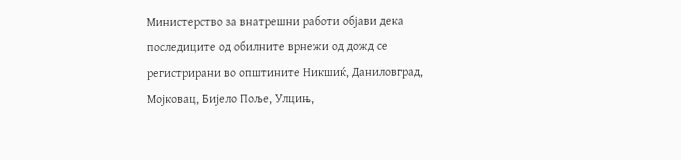Министерство за внатрешни работи објави дека последиците од обилните врнежи од дожд се регистрирани во општините Никшиќ, Даниловград, Мојковац, Бијело Поље, Улцињ,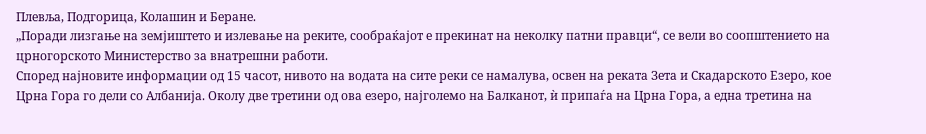Плевља, Подгорица, Колашин и Беране.
„Поради лизгање на земјиштето и излевање на реките, сообраќајот е прекинат на неколку патни правци“, се вели во соопштението на црногорското Министерство за внатрешни работи.
Според најновите информации од 15 часот, нивото на водата на сите реки се намалува, освен на реката Зета и Скадарското Езеро, кое Црна Гора го дели со Албанија. Околу две третини од ова езеро, најголемо на Балканот, ѝ припаѓа на Црна Гора, а една третина на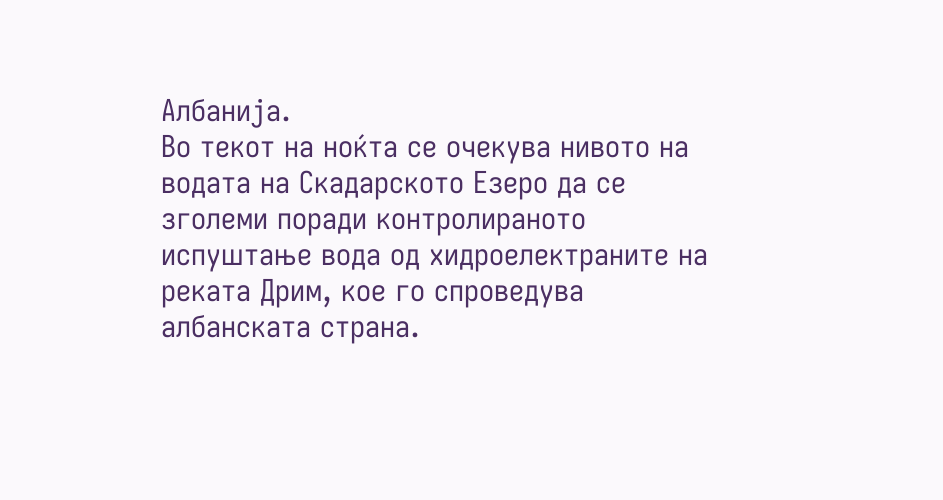Албанија.
Во текот на ноќта се очекува нивото на водата на Скадарското Езеро да се зголеми поради контролираното испуштање вода од хидроелектраните на реката Дрим, кое го спроведува албанската страна.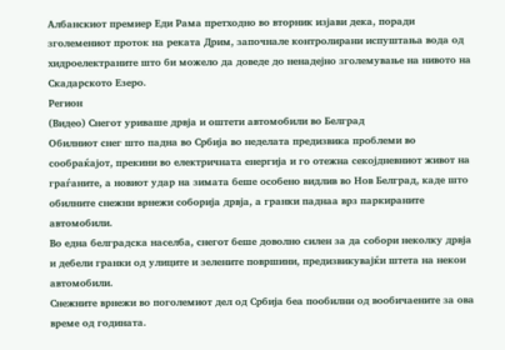Албанскиот премиер Еди Рама претходно во вторник изјави дека, поради зголемениот проток на реката Дрим, започнале контролирани испуштања вода од хидроелектраните што би можело да доведе до ненадејно зголемување на нивото на Скадарското Езеро.
Регион
(Видео) Снегот уриваше дрвја и оштети автомобили во Белград
Обилниот снег што падна во Србија во неделата предизвика проблеми во сообраќајот, прекини во електричната енергија и го отежна секојдневниот живот на граѓаните, а новиот удар на зимата беше особено видлив во Нов Белград, каде што обилните снежни врнежи соборија дрвја, а гранки паднаа врз паркираните автомобили.
Во една белградска населба, снегот беше доволно силен за да собори неколку дрвја и дебели гранки од улиците и зелените површини, предизвикувајќи штета на некои автомобили.
Снежните врнежи во поголемиот дел од Србија беа пообилни од вообичаените за ова време од годината.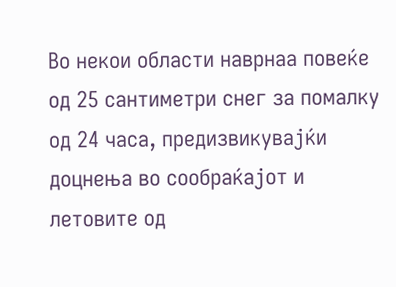Во некои области наврнаа повеќе од 25 сантиметри снег за помалку од 24 часа, предизвикувајќи доцнења во сообраќајот и летовите од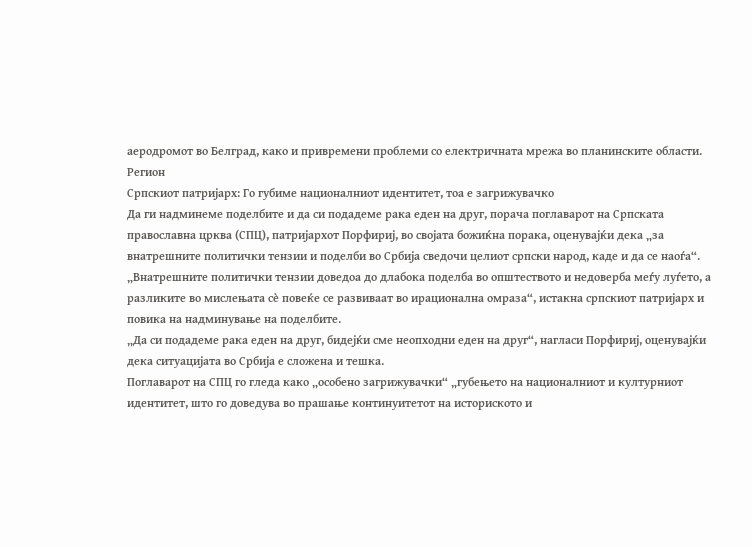аеродромот во Белград, како и привремени проблеми со електричната мрежа во планинските области.
Регион
Српскиот патријарх: Го губиме националниот идентитет, тоа е загрижувачко
Да ги надминеме поделбите и да си подадеме рака еден на друг, порача поглаварот на Српската православна црква (СПЦ), патријархот Порфириј, во својата божиќна порака, оценувајќи дека „за внатрешните политички тензии и поделби во Србија сведочи целиот српски народ, каде и да се наоѓа“.
„Внатрешните политички тензии доведоа до длабока поделба во општеството и недоверба меѓу луѓето, а разликите во мислењата сè повеќе се развиваат во ирационална омраза“, истакна српскиот патријарх и повика на надминување на поделбите.
„Да си подадеме рака еден на друг, бидејќи сме неопходни еден на друг“, нагласи Порфириј, оценувајќи дека ситуацијата во Србија е сложена и тешка.
Поглаварот на СПЦ го гледа како „особено загрижувачки“ „губењето на националниот и културниот идентитет, што го доведува во прашање континуитетот на историското и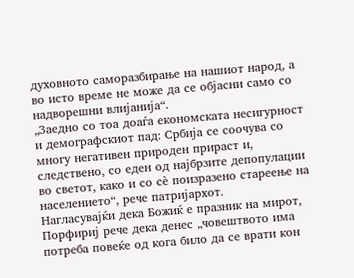духовното саморазбирање на нашиот народ, а во исто време не може да се објасни само со надворешни влијанија“.
„Заедно со тоа доаѓа економската несигурност и демографскиот пад: Србија се соочува со многу негативен природен прираст и, следствено, со еден од најбрзите депопулации во светот, како и со сè поизразено стареење на населението“, рече патријархот.
Нагласувајќи дека Божиќ е празник на мирот, Порфириј рече дека денес „човештвото има потреба повеќе од кога било да се врати кон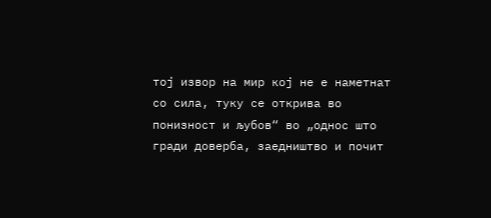тој извор на мир кој не е наметнат со сила, туку се открива во понизност и љубов“ во „однос што гради доверба, заедништво и почит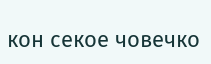кон секое човечко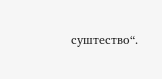суштество“.